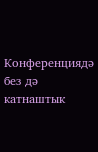Конференциядә без дә катнаштык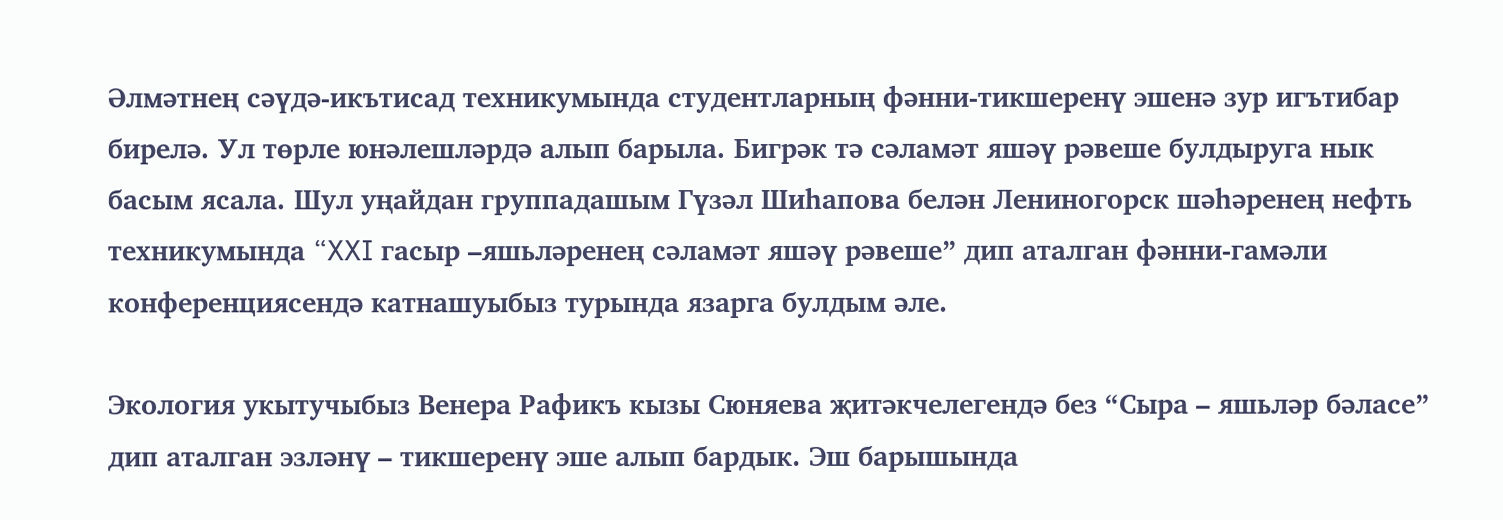Әлмәтнең сәүдә-икътисад техникумында студентларның фәнни-тикшеренү эшенә зур игътибар бирелә. Ул төрле юнәлешләрдә алып барыла. Бигрәк тә сәламәт яшәү рәвеше булдыруга нык басым ясала. Шул уңайдан группадашым Гүзәл Шиһапова белән Лениногорск шәһәренең нефть техникумында “XXI гасыр –яшьләренең сәламәт яшәү рәвеше” дип аталган фәнни-гамәли конференциясендә катнашуыбыз турында язарга булдым әле.

Экология укытучыбыз Венера Рафикъ кызы Сюняева җитәкчелегендә без “Сыра – яшьләр бәласе” дип аталган эзләнү – тикшеренү эше алып бардык. Эш барышында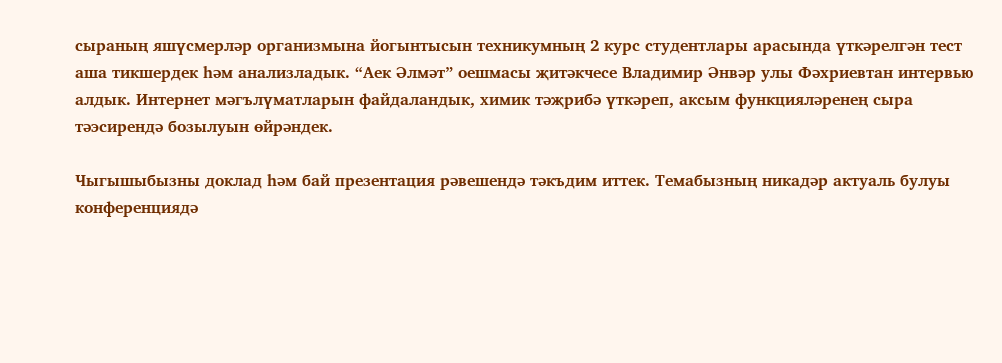сыраның яшүсмерләр организмына йогынтысын техникумның 2 курс студентлары арасында үткәрелгән тест аша тикшердек һәм анализладык. “Аек Әлмәт” оешмасы җитәкчесе Владимир Әнвәр улы Фәхриевтан интервью алдык. Интернет мәгълүматларын файдаландык, химик тәҗрибә үткәреп, аксым функцияләренең сыра тәэсирендә бозылуын өйрәндек.

Чыгышыбызны доклад һәм бай презентация рәвешендә тәкъдим иттек. Темабызның никадәр актуаль булуы конференциядә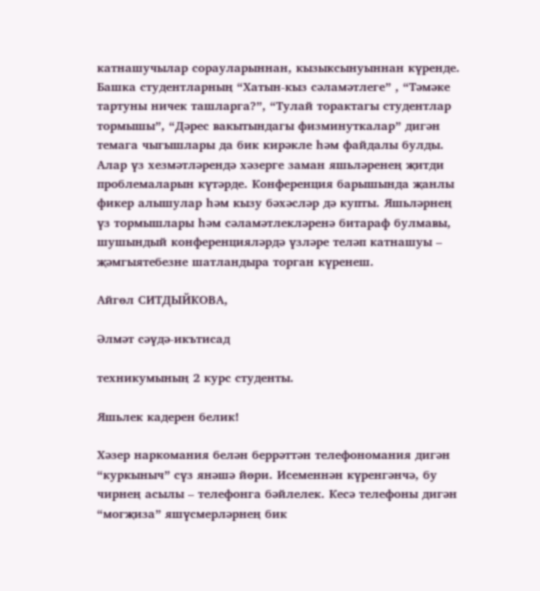катнашучылар сорауларыннан, кызыксынуыннан күренде. Башка студентларның “Хатын-кыз сәламәтлеге” , “Тәмәке тартуны ничек ташларга?”, “Тулай торактагы студентлар тормышы”, “Дәрес вакытындагы физминуткалар” дигән темага чыгышлары да бик кирәкле һәм файдалы булды. Алар үз хезмәтләрендә хәзерге заман яшьләренең җитди проблемаларын күтәрде. Конференция барышында җанлы фикер алышулар һәм кызу бәхәсләр дә купты. Яшьләрнең үз тормышлары һәм сәламәтлекләренә битараф булмавы, шушындый конференцияләрдә үзләре теләп катнашуы – җәмгыятебезне шатландыра торган күренеш.

Айгөл СИТДЫЙКОВА,

Әлмәт сәүдә-икътисад

техникумының 2 курс студенты.

Яшьлек кадерен белик!

Хәзер наркомания белән беррәттән телефономания дигән “куркыныч” сүз янәшә йөри. Исеменнән күренгәнчә, бу чирнең асылы – телефонга бәйлелек. Кесә телефоны дигән “могҗиза” яшүсмерләрнең бик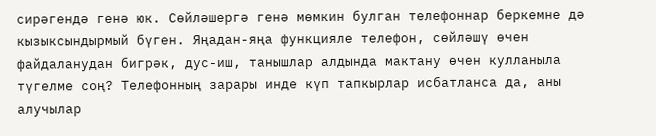сирәгендә генә юк. Сөйләшергә генә мөмкин булган телефоннар беркемне дә кызыксындырмый бүген. Яңадан-яңа функцияле телефон, сөйләшү өчен файдаланудан бигрәк, дус-иш, танышлар алдында мактану өчен кулланыла түгелме соң? Телефонның зарары инде күп тапкырлар исбатланса да, аны алучылар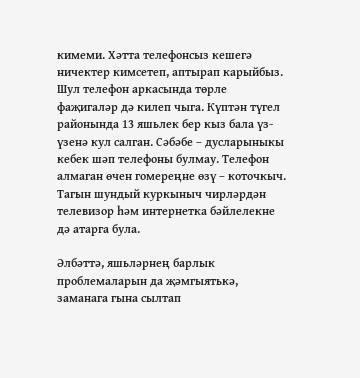кимеми. Хәтта телефонсыз кешегә ничектер кимсетеп, аптырап карыйбыз. Шул телефон аркасында төрле фаҗигаләр дә килеп чыга. Күптән түгел районында 13 яшьлек бер кыз бала үз-үзенә кул салган. Сәбәбе – дусларыныкы кебек шәп телефоны булмау. Телефон алмаган өчен гомереңне өзү – коточкыч. Тагын шундый куркыныч чирләрдән телевизор һәм интернетка бәйлелекне дә атарга була.

Әлбәттә, яшьләрнең барлык проблемаларын да җәмгыятькә, заманага гына сылтап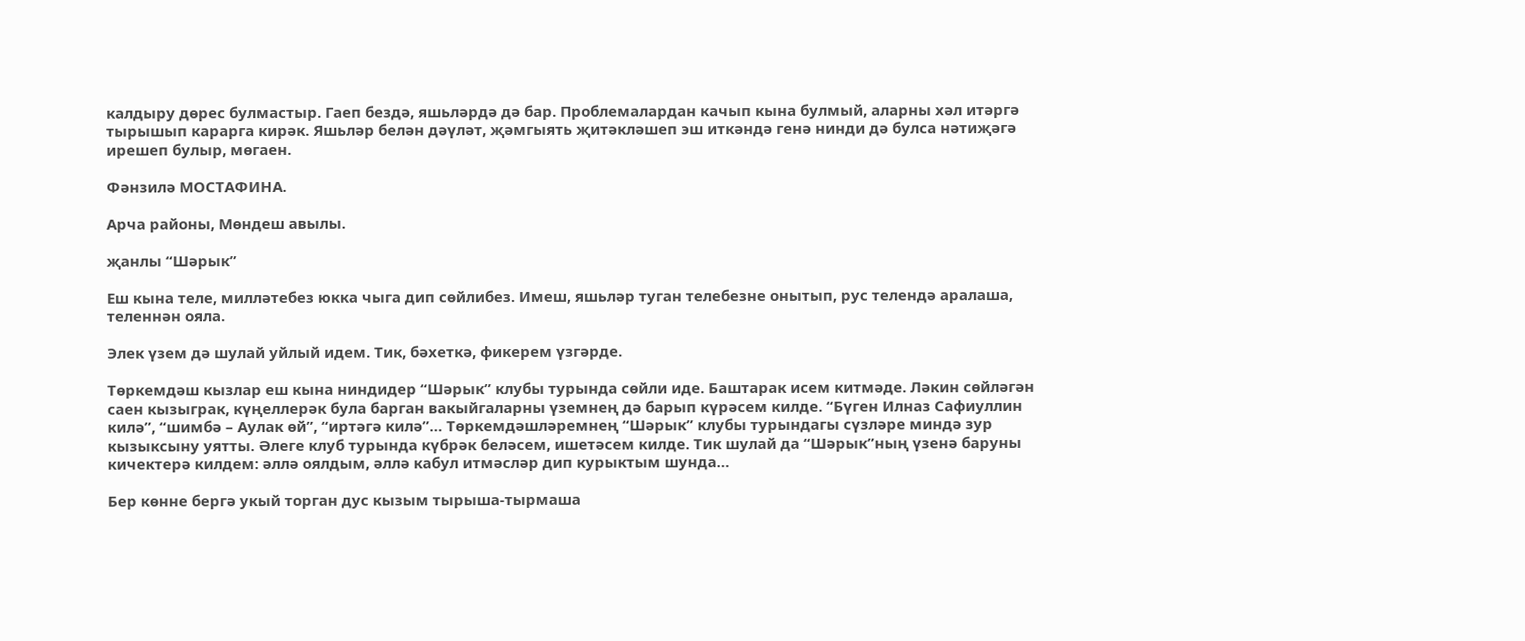калдыру дөрес булмастыр. Гаеп бездә, яшьләрдә дә бар. Проблемалардан качып кына булмый, аларны хәл итәргә тырышып карарга кирәк. Яшьләр белән дәүләт, җәмгыять җитәкләшеп эш иткәндә генә нинди дә булса нәтиҗәгә ирешеп булыр, мөгаен.

Фәнзилә МОСТАФИНА.

Арча районы, Мөндеш авылы.

җанлы “Шәрык”

Еш кына теле, милләтебез юкка чыга дип сөйлибез. Имеш, яшьләр туган телебезне онытып, рус телендә аралаша, теленнән ояла.

Элек үзем дә шулай уйлый идем. Тик, бәхеткә, фикерем үзгәрде.

Төркемдәш кызлар еш кына ниндидер “Шәрык” клубы турында сөйли иде. Баштарак исем китмәде. Ләкин сөйләгән саен кызыграк, күңеллерәк була барган вакыйгаларны үземнең дә барып күрәсем килде. “Бүген Илназ Сафиуллин килә”, “шимбә – Аулак өй”, “иртәгә килә”… Төркемдәшләремнең “Шәрык” клубы турындагы сүзләре миндә зур кызыксыну уятты. Әлеге клуб турында күбрәк беләсем, ишетәсем килде. Тик шулай да “Шәрык”ның үзенә баруны кичектерә килдем: әллә оялдым, әллә кабул итмәсләр дип курыктым шунда…

Бер көнне бергә укый торган дус кызым тырыша-тырмаша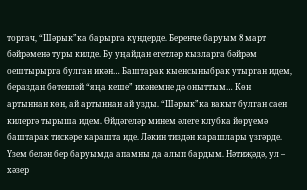торгач, “Шәрык”ка барырга күндерде. Беренче баруым 8 март бәйрәменә туры килде. Бу уңайдан егетләр кызларга бәйрәм оештырырга булган икән… Баштарак кыенсыныбрак утырган идем, бераздан бөтенләй “яңа кеше” икәнемне дә оныттым… Көн артыннан көн, ай артыннан ай узды. “Шәрык”ка вакыт булган саен килергә тырыша идем. Өйдәгеләр минем әлеге клубка йөрүемә баштарак тискәре карашта иде. Ләкин тиздән карашлары үзгәрде. Үзем белән бер баруымда апамны да алып бардым. Нәтиҗәдә, ул – хәзер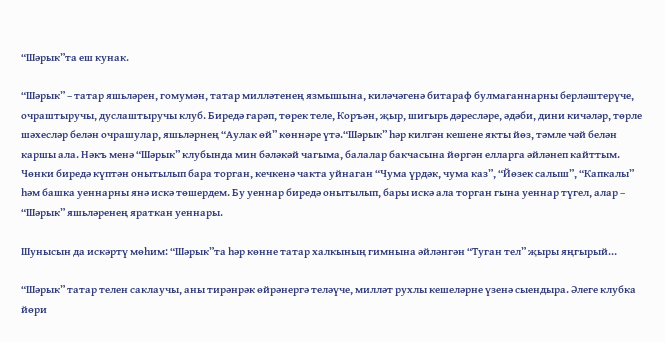“Шәрык”та еш кунак.

“Шәрык” – татар яшьләрен, гомумән, татар милләтенең язмышына, киләчәгенә битараф булмаганнарны берләштерүче, очраштыручы, дуслаштыручы клуб. Биредә гарәп, төрек теле, Коръән, җыр, шигырь дәресләре, әдәби, дини кичәләр, төрле шәхесләр белән очрашулар, яшьләрнең “Аулак өй” көннәре үтә.“Шәрык” һәр килгән кешене якты йөз, тәмле чәй белән каршы ала. Нәкъ менә “Шәрык” клубында мин бәләкәй чагыма, балалар бакчасына йөргән елларга әйләнеп кайттым. Чөнки биредә күптән онытылып бара торган, кечкенә чакта уйнаган “Чума үрдәк, чума каз”, “Йөзек салыш”, “Капкалы” һәм башка уеннарны янә искә төшердем. Бу уеннар биредә онытылып, бары искә ала торган гына уеннар түгел, алар – “Шәрык” яшьләренең яраткан уеннары.

Шунысын да искәртү мөһим: “Шәрык”та һәр көнне татар халкының гимнына әйләнгән “Туган тел” җыры яңгырый…

“Шәрык” татар телен саклаучы, аны тирәнрәк өйрәнергә теләүче, милләт рухлы кешеләрне үзенә сыендыра. Әлеге клубка йөри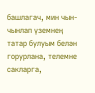башлагач, мин чын-чынлап үземнең татар булуым белән горурлана, телемне сакларга,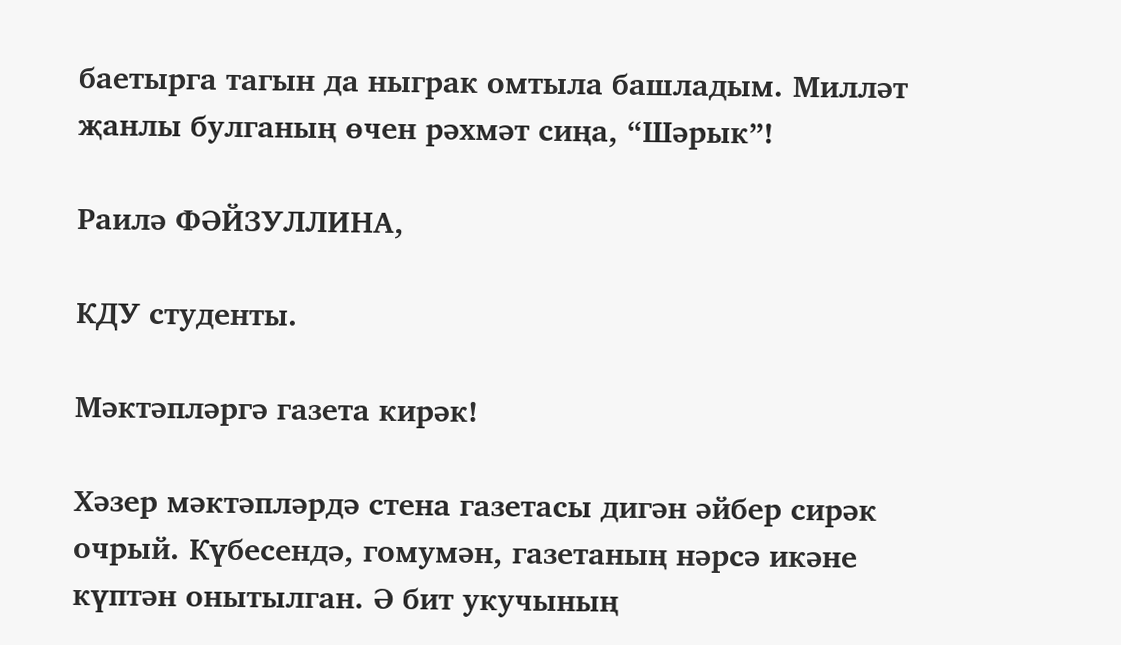баетырга тагын да ныграк омтыла башладым. Милләт җанлы булганың өчен рәхмәт сиңа, “Шәрык”!

Раилә ФӘЙЗУЛЛИНА,

КДУ студенты.

Мәктәпләргә газета кирәк!

Хәзер мәктәпләрдә стена газетасы дигән әйбер сирәк очрый. Күбесендә, гомумән, газетаның нәрсә икәне күптән онытылган. Ә бит укучының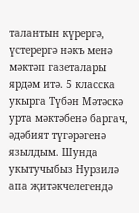талантын күрергә, үстерергә нәкъ менә мәктәп газеталары ярдәм итә. 5 класска укырга Түбән Мәтәскә урта мәктәбенә баргач, әдәбият түгәрәгенә язылдым. Шунда укытучыбыз Нурзилә апа җитәкчелегендә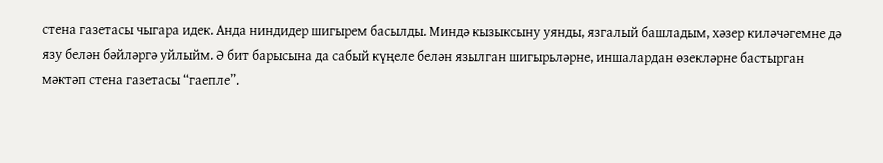стена газетасы чыгара идек. Анда ниндидер шигырем басылды. Миндә кызыксыну уянды, язгалый башладым, хәзер киләчәгемне дә язу белән бәйләргә уйлыйм. Ә бит барысына да сабый күңеле белән язылган шигырьләрне, иншалардан өзекләрне бастырган мәктәп стена газетасы “гаепле”.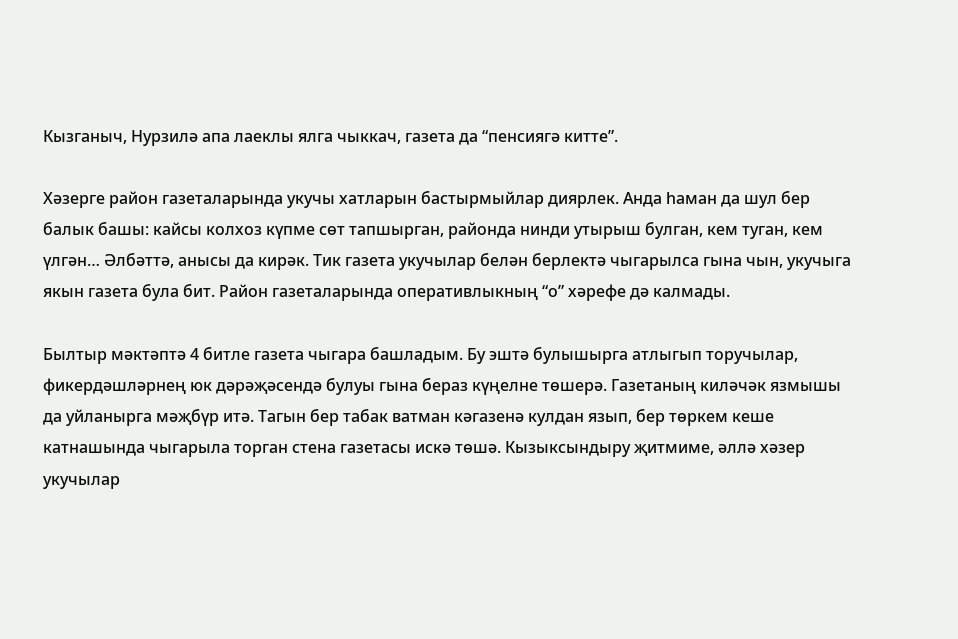Кызганыч, Нурзилә апа лаеклы ялга чыккач, газета да “пенсиягә китте”.

Хәзерге район газеталарында укучы хатларын бастырмыйлар диярлек. Анда һаман да шул бер балык башы: кайсы колхоз күпме сөт тапшырган, районда нинди утырыш булган, кем туган, кем үлгән… Әлбәттә, анысы да кирәк. Тик газета укучылар белән берлектә чыгарылса гына чын, укучыга якын газета була бит. Район газеталарында оперативлыкның “о” хәрефе дә калмады.

Былтыр мәктәптә 4 битле газета чыгара башладым. Бу эштә булышырга атлыгып торучылар, фикердәшләрнең юк дәрәҗәсендә булуы гына бераз күңелне төшерә. Газетаның киләчәк язмышы да уйланырга мәҗбүр итә. Тагын бер табак ватман кәгазенә кулдан язып, бер төркем кеше катнашында чыгарыла торган стена газетасы искә төшә. Кызыксындыру җитмиме, әллә хәзер укучылар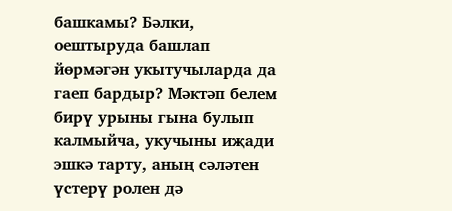башкамы? Бәлки, оештыруда башлап йөрмәгән укытучыларда да гаеп бардыр? Мәктәп белем бирү урыны гына булып калмыйча, укучыны иҗади эшкә тарту, аның сәләтен үстерү ролен дә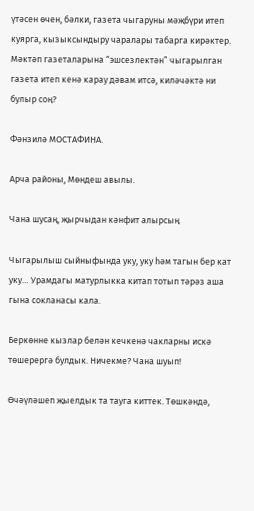үтәсен өчен, бәлки, газета чыгаруны мәҗбүри итеп куярга, кызыксындыру чаралары табарга кирәктер. Мәктәп газеталарына “эшсезлектән” чыгарылган газета итеп кенә карау дәвам итсә, киләчәктә ни булыр соң?

Фәнзилә МОСТАФИНА.

Арча районы, Мөндеш авылы.

Чана шусаң, җырчыдан кәнфит алырсың

Чыгарылыш сыйныфында уку, уку һәм тагын бер кат уку… Урамдагы матурлыкка китап тотып тәрәз аша гына сокланасы кала.

Беркөнне кызлар белән кечкенә чакларны искә төшерергә булдык. Ничекме? Чана шуып!

Өчәүләшеп җыелдык та тауга киттек. Төшкәндә,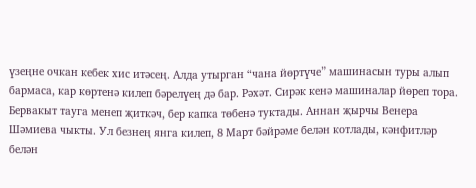үзеңне очкан кебек хис итәсең. Алда утырган “чана йөртүче” машинасын туры алып бармаса, кар көртенә килеп бәрелүең дә бар. Рәхәт. Сирәк кенә машиналар йөреп тора. Бервакыт тауга менеп җиткәч, бер капка төбенә туктады. Аннан җырчы Венера Шәмиева чыкты. Ул безнең янга килеп, 8 Март бәйрәме белән котлады, кәнфитләр белән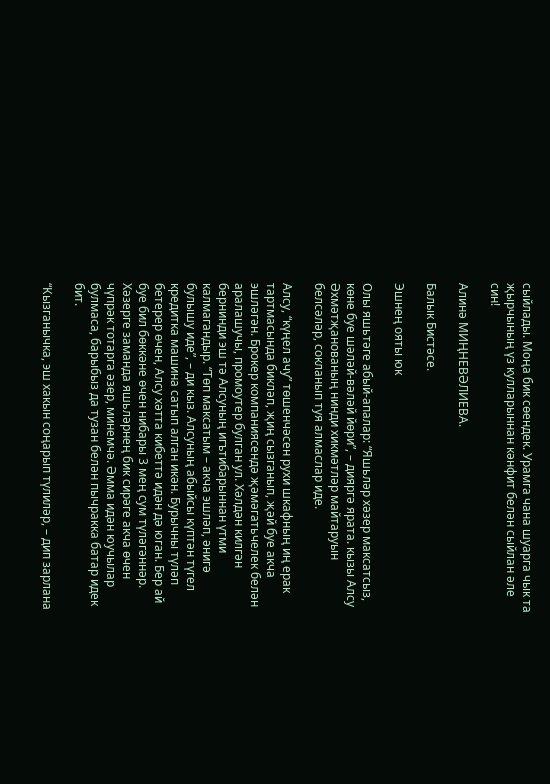сыйлады. Моңа бик сөендек. Урамга чана шуарга чык та җырчының үз кулларыннан кәнфит белән сыйлан әле син!

Алинә МИҢНЕВӘЛИЕВА.

Балык Бистәсе.

Эшнең ояты юк

Олы яшьтәге абый-апалар: “Яшьләр хәзер максатсыз, көне буе шәләй-вәләй йөри”, – дияргә ярата. кызы Алсу Әхмәтҗанованың нинди хикмәтләр майтаруын белсәләр, сокланып туя алмаслар иде.

Алсу, “күңел ачу” төшенчәсен рухи шкафның иң ерак тартмасында бикләп, җиң сызганып, җәй буе акча эшләгән. Брокер компаниясендә җәмәгатьчелек белән аралашучы, промоутер булган ул. Хәлдән килгән бернинди эш тә Алсуның игътибарыннан үтми калмагандыр. “Төп максатым – акча эшләп, әнигә булышу иде”, – ди кыз. Алсуның абыйсы күптән түгел кредитка машина сатып алган икән. Бурычны түләп бетерер өчен, Алсу хәтта кибеттә идән дә юган. Бер ай буе бил бөккәне өчен нибары 3 мең сум түләгәннәр. Хәзерге заманда яшьләрнең бик сирәге акча өчен чүпрәк тотарга әзер, минемчә. Әмма идән юучылар булмаса, барыбыз да тузан белән пычракка батар идек бит.

“Кызганычка, эш хакын соңарып түлиләр, – дип зарлана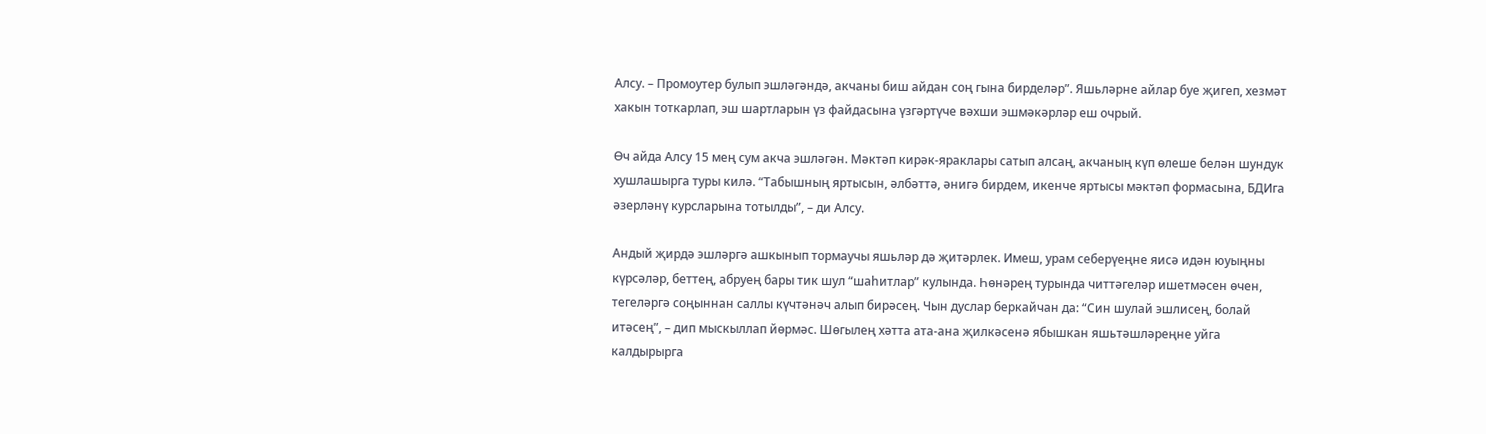Алсу. – Промоутер булып эшләгәндә, акчаны биш айдан соң гына бирделәр”. Яшьләрне айлар буе җигеп, хезмәт хакын тоткарлап, эш шартларын үз файдасына үзгәртүче вәхши эшмәкәрләр еш очрый.

Өч айда Алсу 15 мең сум акча эшләгән. Мәктәп кирәк-яраклары сатып алсаң, акчаның күп өлеше белән шундук хушлашырга туры килә. “Табышның яртысын, әлбәттә, әнигә бирдем, икенче яртысы мәктәп формасына, БДИга әзерләнү курсларына тотылды”, – ди Алсу.

Андый җирдә эшләргә ашкынып тормаучы яшьләр дә җитәрлек. Имеш, урам себерүеңне яисә идән юуыңны күрсәләр, беттең, абруең бары тик шул “шаһитлар” кулында. Һөнәрең турында читтәгеләр ишетмәсен өчен, тегеләргә соңыннан саллы күчтәнәч алып бирәсең. Чын дуслар беркайчан да: “Син шулай эшлисең, болай итәсең”, – дип мыскыллап йөрмәс. Шөгылең хәтта ата-ана җилкәсенә ябышкан яшьтәшләреңне уйга калдырырга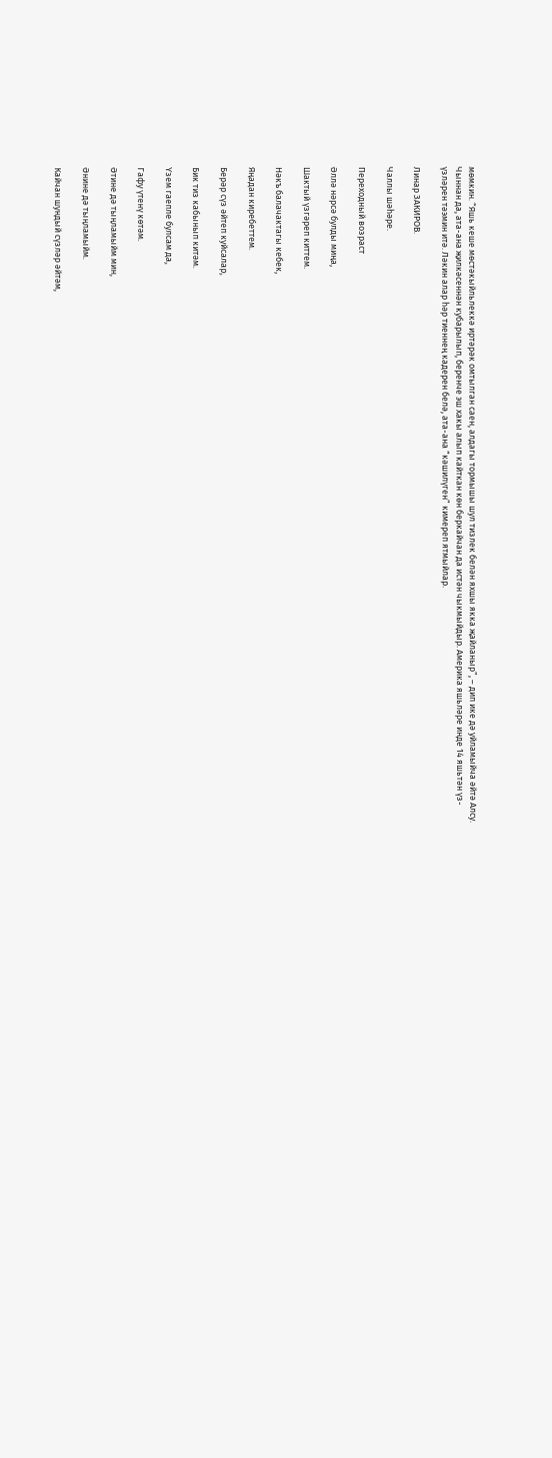мөмкин. “Яшь кеше мөстәкыйльлеккә иртәрәк омтылган саен, алдагы тормышы шул тизлек белән яхшы якка җайланыр”, – дип ике дә уйламыйча әйтә Алсу. Чыннан да, ата-ана җилкәсеннән кубарылып, беренче эш хакы алып кайткан көн беркайчан да истән чыкмыйдыр. Америка яшьләре инде 14 яшьтән үз-үзләрен тәэмин итә. Ләкин алар һәр тиеннең кадерен белә, ата-ана “кәшилүген” кимереп ятмыйлар.

Линар ЗАКИРОВ.

Чаллы шәһәре.

Переходный возраст

Әллә нәрсә булды миңа,

Шактый үзгәреп киттем.

Нәкъ балачактагы кебек,

Яңадан киребеттем.

Берәр сүз әйтеп куйсалар,

Бик тиз кабынып китәм.

Үзем гаепле булсам да,

Гафу үтенү көтәм.

Әтине дә тыңламыйм мин,

Әнине дә тыңламыйм.

Кайчан шундый сүзләр әйтәм,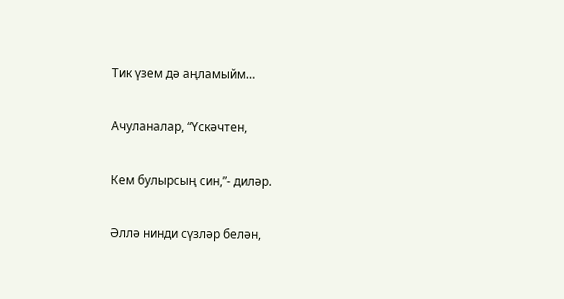Тик үзем дә аңламыйм…

Ачуланалар, “Үскәчтен,

Кем булырсың син,”- диләр.

Әллә нинди сүзләр белән,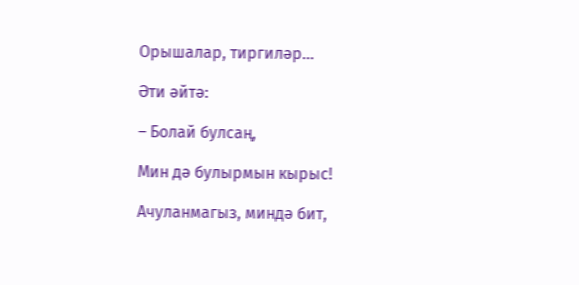Орышалар, тиргиләр…

Әти әйтә:

– Болай булсаң,

Мин дә булырмын кырыс!

Ачуланмагыз, миндә бит,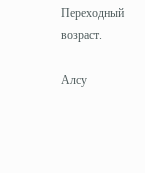Переходный возраст.

Алсу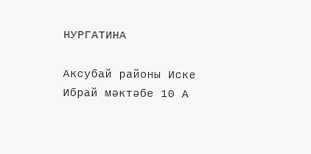НУРГАТИНА

Аксубай районы Иске Ибрай мәктәбе 10 А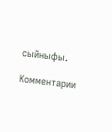сыйныфы.

Комментарии